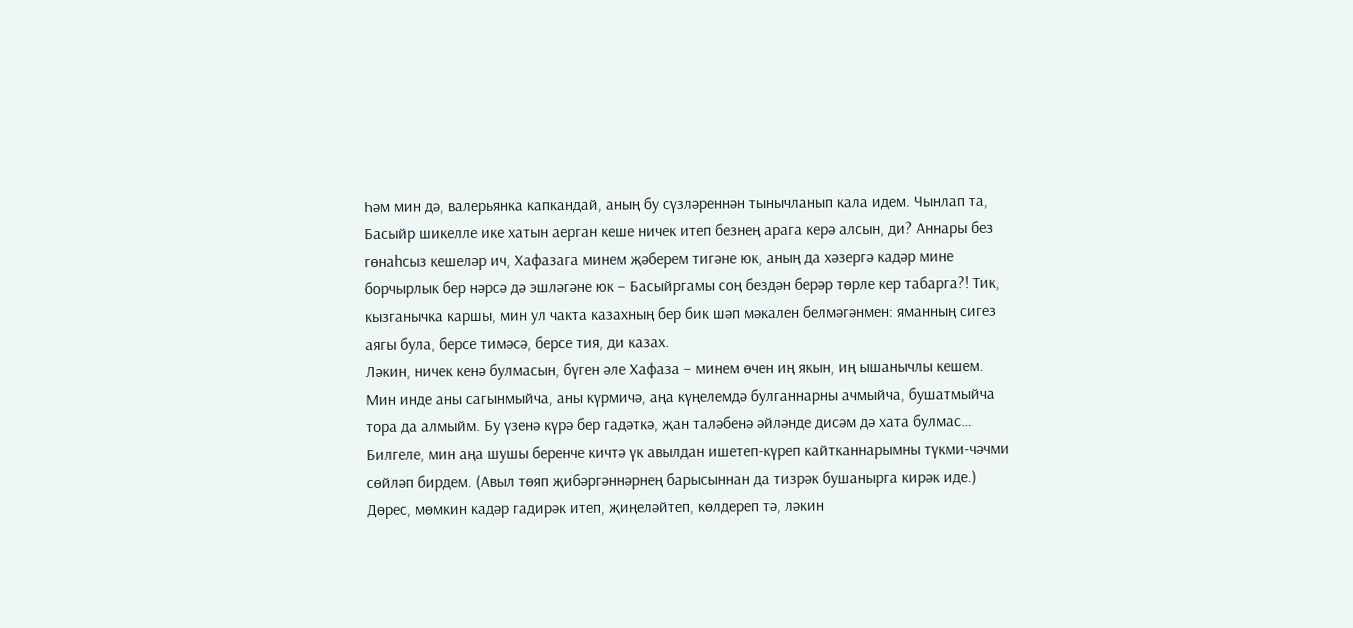Һәм мин дә, валерьянка капкандай, аның бу сүзләреннән тынычланып кала идем. Чынлап та, Басыйр шикелле ике хатын аерган кеше ничек итеп безнең арага керә алсын, ди? Аннары без гөнаһсыз кешеләр ич, Хафазага минем җәберем тигәне юк, аның да хәзергә кадәр мине борчырлык бер нәрсә дә эшләгәне юк – Басыйргамы соң бездән берәр төрле кер табарга?! Тик, кызганычка каршы, мин ул чакта казахның бер бик шәп мәкален белмәгәнмен: яманның сигез аягы була, берсе тимәсә, берсе тия, ди казах.
Ләкин, ничек кенә булмасын, бүген әле Хафаза – минем өчен иң якын, иң ышанычлы кешем. Мин инде аны сагынмыйча, аны күрмичә, аңа күңелемдә булганнарны ачмыйча, бушатмыйча тора да алмыйм. Бу үзенә күрә бер гадәткә, җан таләбенә әйләнде дисәм дә хата булмас… Билгеле, мин аңа шушы беренче кичтә үк авылдан ишетеп-күреп кайтканнарымны түкми-чәчми сөйләп бирдем. (Авыл төяп җибәргәннәрнең барысыннан да тизрәк бушанырга кирәк иде.) Дөрес, мөмкин кадәр гадирәк итеп, җиңеләйтеп, көлдереп тә, ләкин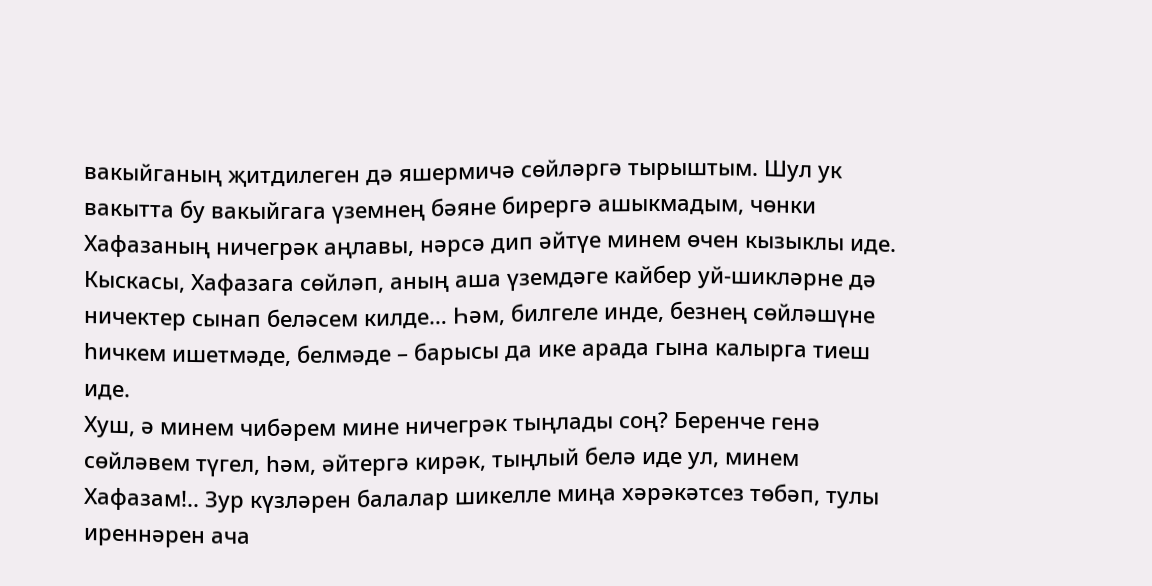вакыйганың җитдилеген дә яшермичә сөйләргә тырыштым. Шул ук вакытта бу вакыйгага үземнең бәяне бирергә ашыкмадым, чөнки Хафазаның ничегрәк аңлавы, нәрсә дип әйтүе минем өчен кызыклы иде. Кыскасы, Хафазага сөйләп, аның аша үземдәге кайбер уй-шикләрне дә ничектер сынап беләсем килде… Һәм, билгеле инде, безнең сөйләшүне һичкем ишетмәде, белмәде – барысы да ике арада гына калырга тиеш иде.
Хуш, ә минем чибәрем мине ничегрәк тыңлады соң? Беренче генә сөйләвем түгел, һәм, әйтергә кирәк, тыңлый белә иде ул, минем Хафазам!.. Зур күзләрен балалар шикелле миңа хәрәкәтсез төбәп, тулы иреннәрен ача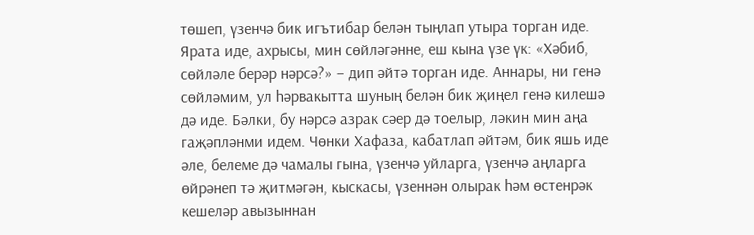төшеп, үзенчә бик игътибар белән тыңлап утыра торган иде. Ярата иде, ахрысы, мин сөйләгәнне, еш кына үзе үк: «Хәбиб, сөйләле берәр нәрсә?» – дип әйтә торган иде. Аннары, ни генә сөйләмим, ул һәрвакытта шуның белән бик җиңел генә килешә дә иде. Бәлки, бу нәрсә азрак сәер дә тоелыр, ләкин мин аңа гаҗәпләнми идем. Чөнки Хафаза, кабатлап әйтәм, бик яшь иде әле, белеме дә чамалы гына, үзенчә уйларга, үзенчә аңларга өйрәнеп тә җитмәгән, кыскасы, үзеннән олырак һәм өстенрәк кешеләр авызыннан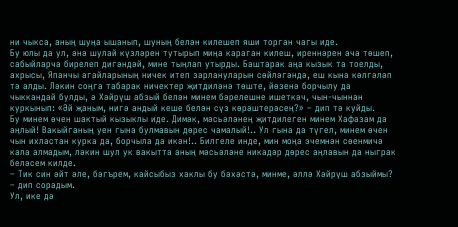ни чыкса, аның шуңа ышанып, шуның белән килешеп яши торган чагы иде.
Бу юлы да ул, әнә шулай күзләрен тутырып миңа караган килеш, иреннәрен ача төшеп, сабыйларча бирелеп дигәндәй, мине тыңлап утырды. Баштарак аңа кызык та тоелды, ахрысы, Япанчы агайларының ничек итеп зарлануларын сөйләгәндә, еш кына көлгәләп тә алды. Ләкин соңга табарак ничектер җитдиләнә төште, йөзенә борчылу да чыккандай булды, ә Хәйрүш абзый белән минем бәрелешне ишеткәч, чын-чыннан куркынып: «Әй җаным, нигә андый кеше белән сүз көрәштерәсең?» – дип тә куйды.
Бу минем өчен шактый кызыклы иде. Димәк, мәсьәләнең җитдилеген минем Хафазам да аңлый! Вакыйганың уен гына булмавын дөрес чамалый!.. Ул гына да түгел, минем өчен чын ихластан курка да, борчыла да икән!.. Билгеле инде, мин моңа эчемнән сөенмичә кала алмадым, ләкин шул ук вакытта аның мәсьәләне никадәр дөрес аңлавын да ныграк беләсем килде.
– Тик син әйт әле, бәгърем, кайсыбыз хаклы бу бәхәстә, минме, әллә Хәйрүш абзыймы? – дип сорадым.
Ул, ике дә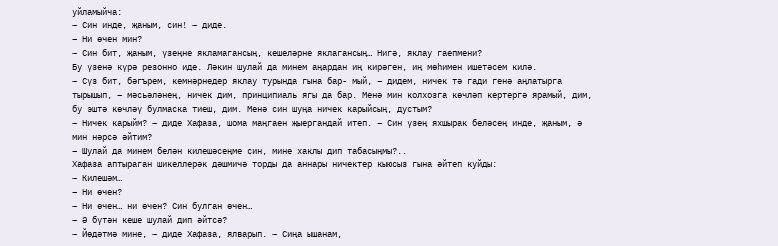уйламыйча:
– Син инде, җаным, син! – диде.
– Ни өчен мин?
– Син бит, җаным, үзеңне якламагансың, кешеләрне яклагансың… Нигә, яклау гаепмени?
Бу үзенә күрә резонно иде. Ләкин шулай да минем аңардан иң кирәген, иң мөһимен ишетәсем килә.
– Сүз бит, бәгърем, кемнәрнедер яклау турында гына бар- мый, – дидем, ничек тә гади генә аңлатырга тырышып, – мәсьәләнең, ничек дим, принципиаль ягы да бар. Менә мин колхозга көчләп кертергә ярамый, дим, бу эштә көчләү булмаска тиеш, дим. Менә син шуңа ничек карыйсың, дустым?
– Ничек карыйм? – диде Хафаза, шома маңгаен җыергандай итеп. – Син үзең яхшырак беләсең инде, җаным, ә мин нәрсә әйтим?
– Шулай да минем белән килешәсеңме син, мине хаклы дип табасыңмы?..
Хафаза аптыраган шикеллерәк дәшмичә торды да аннары ничектер кыюсыз гына әйтеп куйды:
– Килешәм…
– Ни өчен?
– Ни өчен… ни өчен? Син булган өчен…
– Ә бүтән кеше шулай дип әйтсә?
– Йөдәтмә мине, – диде Хафаза, ялварып. – Сиңа ышанам,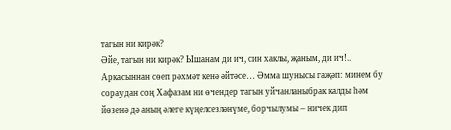тагын ни кирәк?
Әйе, тагын ни кирәк? Ышанам ди ич, син хаклы, җаным, ди ич!.. Аркасыннан сөеп рәхмәт кенә әйтәсе… Әмма шунысы гаҗәп: минем бу сораудан соң Хафазам ни өчендер тагын уйчанланыбрак калды һәм йөзенә дә аның әлеге күңелсезләнүме, борчылумы – ничек дип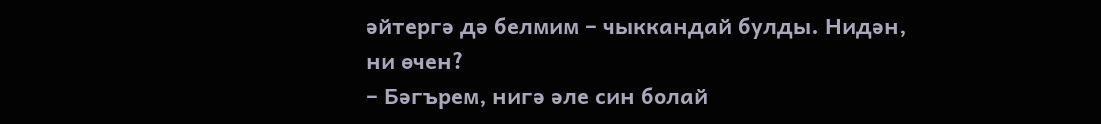әйтергә дә белмим – чыккандай булды. Нидән, ни өчен?
– Бәгърем, нигә әле син болай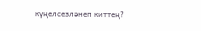күңелсезләнеп киттең?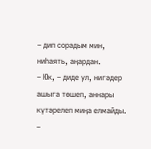– дип сорадым мин, ниһаять, аңардан.
– Юк, – диде ул, нигәдер ашыга төшеп, аннары күтәрелеп миңа елмайды. –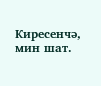Киресенчә, мин шат.